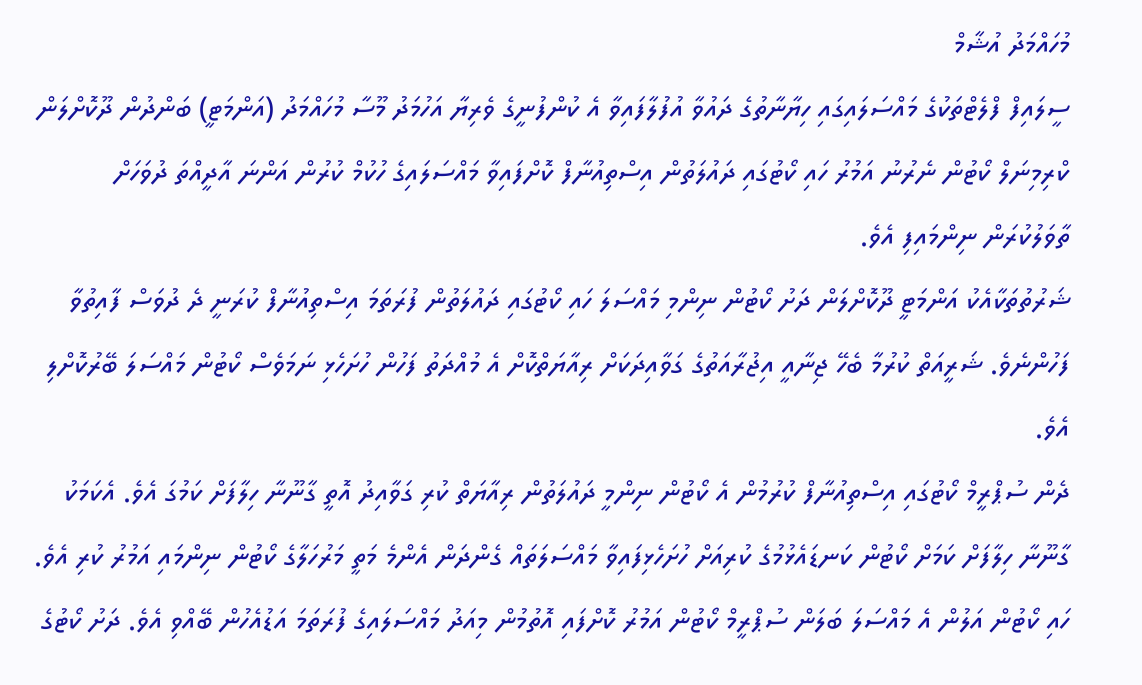މުހައްމަދު އުޝާމް
ސީލައިފް ފްލެޓްތަކުގެ މައްސަލައިގައި ހިޔާނާތުގެ ދައުވާ އުފުލާފައިވާ އެ ކުންފުނީގެ ވެރިޔާ އަހުމަދު މޫސާ މުހައްމަދު (އަންމަޓީ) ބަންދުން ދޫކޮށްލަން ކްރިމިނަލް ކޯޓުން ނެރުނު އަމުރު ހައި ކޯޓުގައި ދައުލަތުން އިސްތިއުނާފް ކޮށްފައިވާ މައްސަލައިގެ ހުކުމް ކުރުން އަންނަ އާދީއްތަ ދުވަހަށް ތާވަލުކުރަން ނިންމައިފި އެވެ.
ޝަރުތުތަކާއެކު އަންމަޓީ ދޫކޮށްލަން ދަށު ކޯޓުން ނިންމި މައްސަލަ ހައި ކޯޓުގައި ދައުލަތުން ފުރަތަމަ އިސްތިއުނާފް ކުރަނީ ދެ ދުވަސް ފާއިތުވާ ފަހުންނެވެ. ޝަރީއަތް ކުރުމާ ބެހޭ ޖިނާއީ އިޖުރާއަތުގެ ގަވާއިދަކަށް ރިއާޔަތްކޮށް އެ މުއްދަތު ފަހުން ހުށަހެޅި ނަމަވެސް ކޯޓުން މައްސަލަ ބޭރުކޮށްލި އެވެ.
ދެން ސުޕްރީމް ކޯޓުގައި އިސްތިއުނާފް ކުރުމުން އެ ކޯޓުން ނިންމީ ދައުލަތުން ރިއާޔަތް ކުރި ގަވާއިދު އޮތީ ގާނޫނާ ހިލާފަށް ކަމުގަ އެވެ. އެކަމަކު ގާނޫނާ ހިލާފަށް ކަމަށް ކޯޓުން ކަނޑައެޅުމުގެ ކުރިއަށް ހުށަހެޅިފައިވާ މައްސަލަތައް ގެންދަން އެންމެ މަތީ މަރުހަލާގެ ކޯޓުން ނިންމައި އަމުރު ކުރި އެވެ.
ހައި ކޯޓުން އަލުން އެ މައްސަލަ ބަލަން ސުޕްރީމް ކޯޓުން އަމުރު ކޮށްފައި އޮތުމުން މިއަދު މައްސަލައިގެ ފުރަތަމަ އަޑުއެހުން ބޭއްވި އެވެ. ދަށު ކޯޓުގެ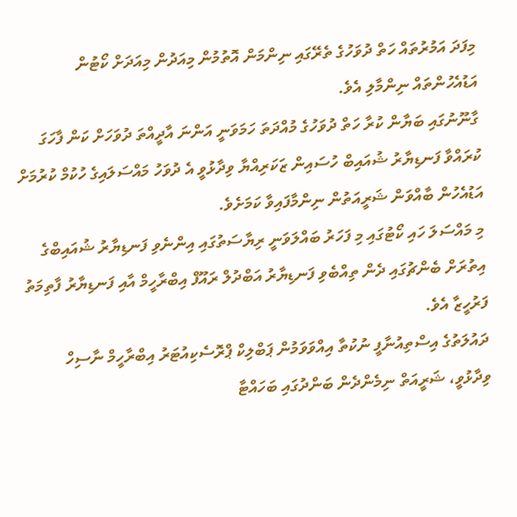މިފަދަ އަމުރުތައް ހަތް ދުވަހުގެ ތެރޭގައި ނިންމަން އޮތުމުން މިއަދުން މިއަދަށް ކޯޓުން އަޑުއެހުންތައް ނިންމާލި އެވެ.
ގާނޫނުގައި ބަޔާން ކުރާ ހަތް ދުވަހުގެ މުއްދަތަ ހަމަވަނީ އަންނަ އާދީއްތަ ދުވަހަށް ކަން ފާހަގަ ކުރައްވާ ފަނޑިޔާރު ޝުއައިބް ހުސައިން ޒަކަރިއްޔާ ވިދާޅުވީ އެ ދުވަހު މައްސަލައިގެ ހުކުމް ކުރުމަށް އަޑުއެހުން ބާއްވަން ޝަރީއަތުން ނިންމާފައިވާ ކަމަށެވެ.
މި މައްސަލަ ހައި ކޯޓުގައި މި ފަހަރު ބައްލަވަނީ ރިޔާސަތުގައި އިންނެވި ފަނޑިޔާރު ޝުއައިބްގެ އިތުރަށް ބެންޗުގައި ދެން ތިއްބެވި ފަނޑިޔާރު އަބްދުލް ރައޫފް އިބްރާހީމް އާއި ފަނޑިޔާރު ފާތިމަތު ފަރުހީޒާ އެވެ.
ދައުލަތުގެ އިސްތިއުނާފީ ނުކުތާ އިއްވަވަމުން ޕަބްލިކް ޕްރޮސެކިއުޓަރު އިބްރާހީމް ނާސިހް ވިދާޅުވީ، ޝަރީއަތް ނިމެންދެން ބަންދުގައި ބަހައްޓާ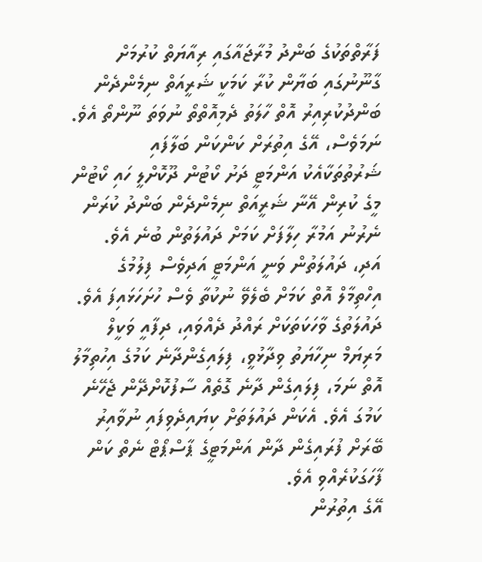ފަރާތްތަކުގެ ބަންދު މުރާޖައާގައި ރިއާޔަތް ކުރުމަށް ގާނޫނުގައި ބަޔާން ކުރާ ކަމަކީ ޝަރީއަތް ނިމެންދެން ބަންދުކުރިއިރު އޮތް ހާލަތު ދެމިއޮތްތޯ ނުވަތަ ނޫންތޯ އެވެ.
ނަމަވެސް، އޭގެ އިތުރަށް ކަންކަން ބަލާފައި ޝަރުތުތަކާއެކު އަންމަޓީ ދަށު ކޯޓުން ދޫކޮށްލީ ހައި ކޯޓުން މީގެ ކުރިން އޭނާ ޝަރީއަތް ނިމެންދެން ބަންދު ކުރަން ނެރުނު އަމުރާ ހިލާފަށް ކަމަށް ދައުލަތުން ބުނެ އެވެ. އަދި، ދައުލަތުން ވަނީ އަންމަޓީ އަދިވެސް ފިލުމުގެ އިހްތިމާލް އޮތް ކަމަށް ބެލެވޭ ނުކުތާ ވެސް ހުށަހަޅައިފަ އެވެ.
ދައުލަތުގެ ވާހަކަތަކަށް ރައްދު ދެއްވައި، ދިފާއީ ވަކީލް މަރިޔަމް ނިހާޔަތު ވިދާޅުވީ، ފިލައިގެންދާނެ ކަމުގެ އިހުތިމާލު އޮތް ނަމަ، ފިލައިގެން ދާނެ ގޮތެއް ސާފުކޮށްދޭން ޖެހޭނެ ކަމުގަ އެވެ. އެކަން ދައުލަތަށް ކިޔައިދެވިފައި ނުވާއިރު ބޭރަށް ފުރައިގެން ދާން އަންމަޓީގެ ޕާސްޕޯޓް ނެތް ކަން ފާހަގަކުރެއްވި އެވެ.
އޭގެ އިތުރުން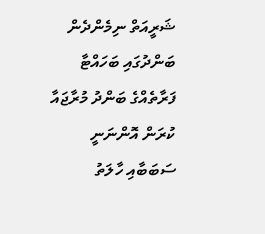ޝަރީއަތް ނިމެންދެން ބަންދުގައި ބަހައްޓާ ފަރާތެއްގެ ބަންދު މުރާޖައާ ކުރަން އޮންނަނީ ސަބަބާއި ހާލަތު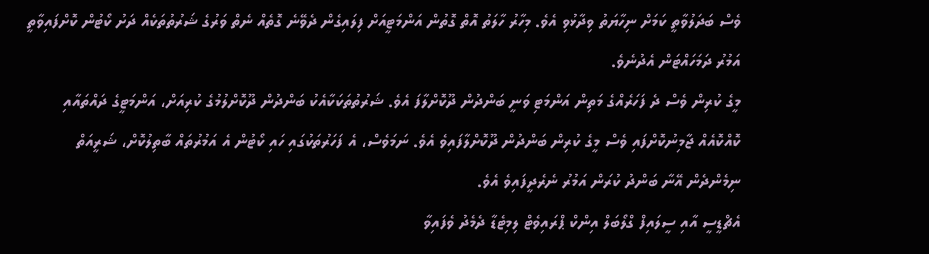ވެސް ބަދަލުވާތީ ކަމަށް ނިހާޔަތު ވިދާޅުވި އެވެ. މިހާރު ހާލަތު އޮތް ގޮތުން އަންމަޓީއަށް ފިލައިގެން ދެވޭނެ ގޮތެއް ނެތް ވަރުގެ ޝަރުތުތަކެއް ދަށު ކޯޓުން ކޮށްފައިވާތީ އަމުރު ދަމަހައްޓަން އެދުނެވެ.
މީގެ ކުރިން ވެސް ދެ ފަހަރެއްގެ މަތިން އަންމަޓި ވަނީ ބަންދުން ދޫކޮށްލާފަ އެވެ. ޝަރުތުތަކަކާއެކު ބަންދުން ދޫކޮށްލުމުގެ ކުރިއަށް، އަންމަޓީގެ ދައްތައާއި ކޮއްކޮއެއް ޖާމިނުކޮށްފައި ވެސް މީގެ ކުރިން ބަންދުން ދޫކޮށްލާފައިވެ އެވެ. ނަމަވެސް، އެ ފަހަރުތަކުގައި ހައި ކޯޓުން އެ އަމުރުތައް ބާތިލުކޮށް، ޝަރީއަތް ނިމެންދެން އޭނާ ބަންދު ކުރަން އަމުރު ނެރެދީފައިވެ އެވެ.
އެޗްޑީސީ އާއި ސީލައިފް ގްލޯބަލް އިންކް ޕްރައިވެޓް ލިމިޓެޑާ ދެމެދު ވެފައިވާ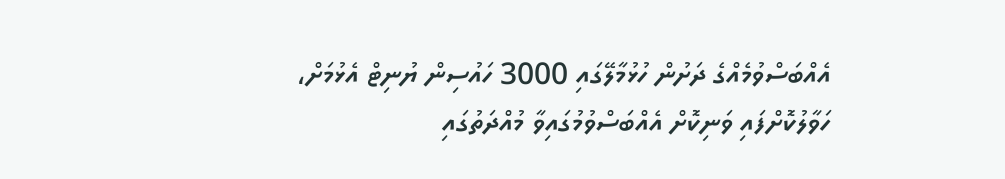އެއްބަސްވުމެއްގެ ދަށުން ހުޅުމާލޭގައި 3000 ހައުސިން ޔުނިޓް އެޅުމަށް، ހަވާލުކޮށްފައި ވަނިކޮށް އެއްބަސްވުމުގައިވާ މުއްދަތުގައި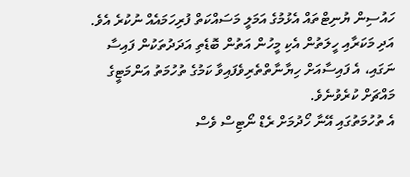ހައުސިން ޔުނިޓްތައް އެޅުމުގެ އަމަލީ މަސައްކަތް ފުރިހަމައެއް ނުކުރެ އެވެ. އަދި މަކަރާއި ހީލަތުން އެކި މީހުން އަތުން ބޮޑެތި އަދަދުތަކުން ފައިސާ ނަގައި، އެ ފައިސާއަށް ހިޔާނާތްތެރިވެފައިވާ ކަމުގެ ތުހުމަތު އަންމަޓީގެ މައްޗަށް ކުރެވުނެވެ.
އެ ތުހުމަތުގައި އޭނާ ހޯދުމަށް ރެޑް ނޯޓިސް ވެސް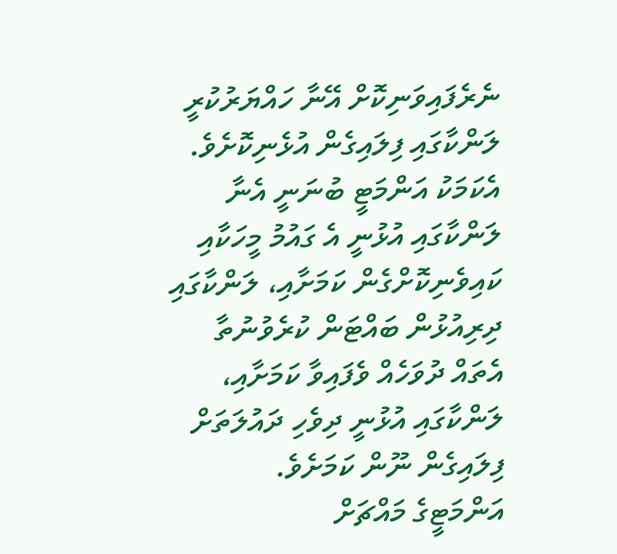ނެރެފައިވަނިކޮށް އޭނާ ހައްޔަރުކުރީ ލަންކާގައި ފިލައިގެން އުޅެނިކޮށެވެ. އެކަމަކު އަންމަޓީ ބުނަނީ އެނާ ލަންކާގައި އުޅުނީ އެ ގައުމު މީހަކާއި ކައިވެނިކޮށްގެން ކަމަށާއި، ލަންކާގައި ދިރިއުޅުން ބައްޓަން ކުރެވުނުތާ އެތައް ދުވަހެއް ވެފައިވާ ކަމަށާއި، ލަންކާގައި އުޅުނީ ދިވެހި ދައުލަތަށް ފިލައިގެން ނޫން ކަމަށެވެ.
އަންމަޓީގެ މައްޗަށް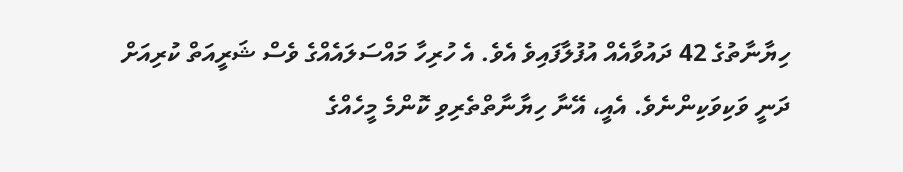ހިޔާނާތުގެ 42 ދައުވާއެއް އުފުލާފައިވެ އެވެ. އެ ހުރިހާ މައްސަލައެއްގެ ވެސް ޝަރީއަތް ކުރިއަށް ދަނީ ވަކިވަކިންނެވެ. އެއީ، އޭނާ ހިޔާނާތްތެރިވި ކޮންމެ މީހެއްގެ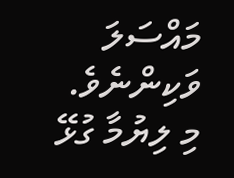މައްސަލަ ވަކިންނެވެ.
މި ލިޔުމާ ގުޅޭ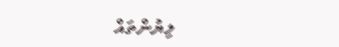ލިޔުންތައް